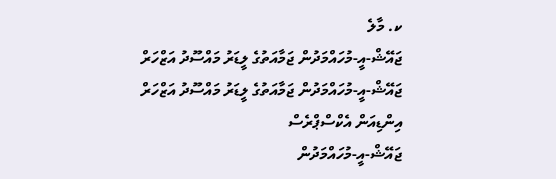ކ. މާލެ
ޖައޭޝް-އީ-މުހައްމަދުން ޖަމާއަތުގެ ލީޑަރު މައްސޫދު އަޒްހަރް
ޖައޭޝް-އީ-މުހައްމަދުން ޖަމާއަތުގެ ލީޑަރު މައްސޫދު އަޒްހަރް
އިންޑިއަން އެކްސްޕްރެސް
ޖައޭޝް-އީ-މުހައްމަދުން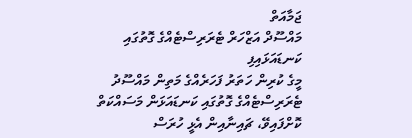ޖަމާއަތް
މައްސޫދް އަޒްހަރް ޓެރަރިސްޓެއްގެ ގޮތުގައި ކަނޑައަޅައިފި
މީގެ ކުރިން ހަތަރު ފަހަރެއްގެ މަތިން މައްސޫދު ޓެރަރިސްޓެއްގެ ގޮތުގައި ކަނޑައަޅަން މަސައްކަތް ކޮށްފައިވޭ، ޗައިނާއިން އެޅީ ހުރަސް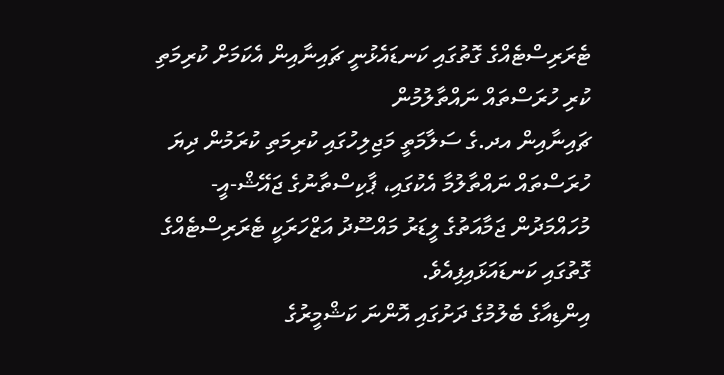ޓެރަރިސްޓެއްގެ ގޮތުގައި ކަނޑައެޅުނީ ޗައިނާއިން އެކަމަށް ކުރިމަތި ކުރި ހުރަސްތައް ނައްތާލުމުން
ޗައިނާއިން އދ.ގެ ސަލާމަތީ މަޖިލިހުގައި ކުރިމަތި ކުރަމުން ދިޔަ ހުރަސްތައް ނައްތާލުމާ އެކުގައި، ޕާކިސްތާނުގެ ޖައޭޝް-އީ-މުހައްމަދުން ޖަމާއަތުގެ ލީޑަރު މައްސޫދު އަޒްހަރަކީ ޓެރަރިސްޓެއްގެ ގޮތުގައި ކަނޑައަޅައިފިއެވެ.
އިންޑިއާގެ ބެލުމުގެ ދަށުގައި އޮންނަ ކަޝްމީރުގެ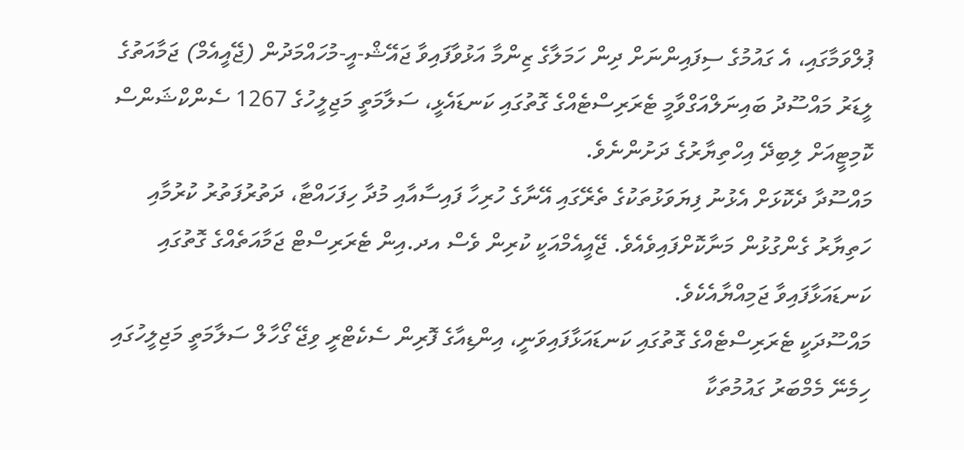ޕުލްވަމާގައި، އެ ގައުމުގެ ސިފައިންނަށް ދިން ހަމަލާގެ ޒިންމާ އަޅުވާފައިވާ ޖައޭޝް-އީ-މުހައްމަދުން (ޖޭއީއެމް) ޖަމާއަތުގެ ލީޑަރު މައްސޫދު ބައިނަލްއަގްވާމީ ޓެރަރިސްޓެއްގެ ގޮތުގައި ކަނޑައެޅީ، ސަލާމަތީ މަޖިލީހުގެ 1267 ސެންކްޝަންސް ކޮމިޓީއަށް ލިބިދޭ އިހްތިޔާރުގެ ދަށުންނެވެ.
މައްސޫދާ ދެކޮޅަށް އެޅުނު ފިޔަވަޅުތަކުގެ ތެރޭގައި އޭނާގެ ހުރިހާ ފައިސާއާއި މުދާ ހިފަހައްޓާ، ދަތުރުފަތުރު ކުރުމާއި ހަތިޔާރު ގެންގުޅުން މަނާކޮށްފައިވެއެވެ. ޖޭއީއެމްއަކީ ކުރިން ވެސް އދ.އިން ޓެރަރިސްޓް ޖަމާއަތެއްގެ ގޮތުގައި ކަނޑައަޅާފައިވާ ޖަމިއްޔާއެކެވެ.
މައްސޫދަކީ ޓެރަރިސްޓެއްގެ ގޮތުގައި ކަނޑައަޅާފައިވަނީ، އިންޑިއާގެ ފޮރިން ސެކެޓްރީ ވިޖޭ ގޯހާލް ސަލާމަތީ މަޖިލީހުގައި ހިމެނޭ މެމްބަރު ގައުމުތަކާ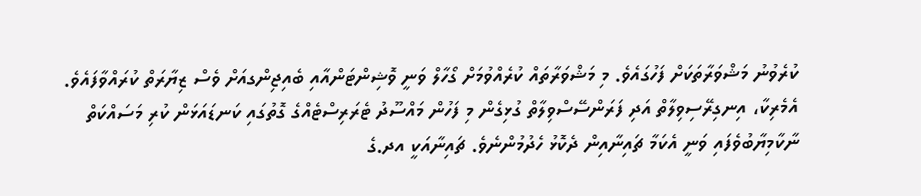ކުރެވުނު މަޝްވަރާތަކަށް ފަހުގައެވެ. މި މަޝްވަރާތައް ކުރެއްވުމަށް ގޯހާލް ވަނީ ވޮޝިންޓަންއާއި ބެއިޖިންގއަށް ވެސް ޒިޔާރަތް ކުރައްވާފައެވެ.
އެމެރިކާ، އިނގިރޭސިވިލާތް އަދި ފަރަންސޭސްވިލާތް ގުޅިގެން މި ފަހުން މައްސޫދު ޓެރަރިސްޓެއްގެ ގޮތުގައި ކަނޑައަޅަން ކުރި މަސައްކަތް ނާކާމިޔާބުވެފައި ވަނީ އެކަމާ ޗައިނާއިން ދެކޮޅު ހެދުމުންނެވެ. ޗައިނާއަކީ އދ.ގެ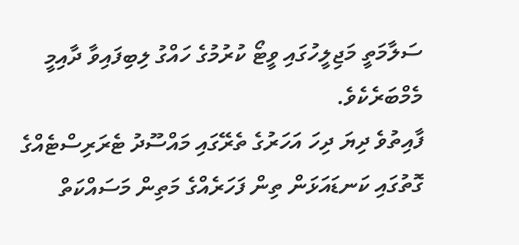ސަލާމަތީ މަޖިލީހުގައި ވީޓޯ ކުރުމުގެ ހައްގު ލިބިފައިވާ ދާއިމީ މެމްބަރެކެވެ.
ފާއިތުވެ ދިޔަ ދިހަ އަހަރުގެ ތެރޭގައި މައްސޫދު ޓެރަރިސްޓެއްގެ ގޮތުގައި ކަނޑައަޅަން ތިން ފަހަރެއްގެ މަތިން މަސައްކަތް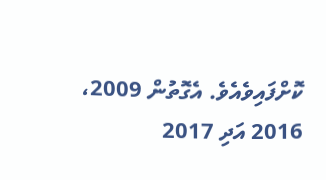ކޮށްފައިވެއެވެ. އެގޮތުން 2009، 2016 އަދި 2017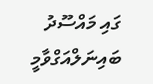ގައި މައްސޫދު ބައިނަލްއަގްވާމީ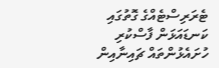ޓެރަރިސްޓެއްގެ ގޮތުގައި ކަނޑައަޅަން ފާސްކުރި ހުށައެޅުންތައް ޗައިނާއިން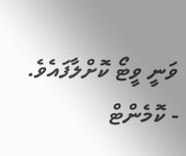ވަނީ ވީޓޯ ކޮށްލާފައެވެ.
- ކޮމެންޓް